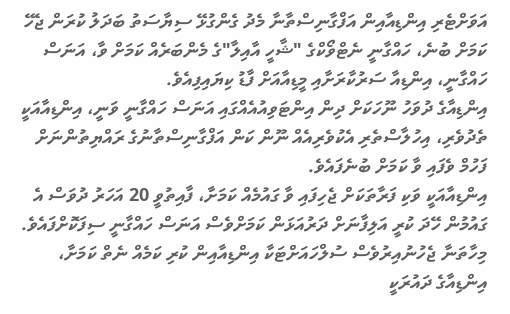އަވަށްޓެރި އިންޑިއާއިން އަފްގާނިސްތާނާ މެދު ގެންގުޅޭ ސިޔާސަތު ބަދަލު ކުރަން ޖެހޭ ކަމަށް ބުނެ، ހައްގާނީ ނެޓްވޯކްގެ "ޝާހީ އާއިލާ"ގެ މެންބަރެއް ކަމަށް ވާ، އަނަސް ހައްގާނީ، އިންޑިއާ ސަރުކާރަށާއި މީޑިއާއަށް ފާޑު ކިޔައިފިއެވެ.
އިންޑިއާގެ ދުވަހު ނޫހަކަށް ދިން އިންޓަވިއުއެއްގައި އަނަސް ހައްގާނީ ވަނީ، އިންޑިއާއަކީ ތެދުވެރި، އިހުލާސްތެރި އެކުވެރިއެއް ނޫން ކަން އަފްގާނިސްތާނުގެ ރައްޔިތުންނަށް ފަހުމް ވެފައި ވާ ކަމަށް ބުނެފައެވެ.
އިންޑިއާއަކީ ވަކި ފަރާތަކަށް ޖެހިފައި ވާ ގައުމެއް ކަމަށާ، ފާއިތުވީ 20 އަހަރު ދުވަސް އެ ގައުމުން ހޭދަ ކުރީ އަލިފާނަށް ދަރުއަޅަން ކަމަށްވެސް އަނަސް ހައްގާނީ ސިފަކޮށްފައެވެ. މިހާތަނާ ޖެހުނުއިރުވެސް ސުލްހައަށްޓަކާ އިންޑިއާއިން ކުރި ކަމެއް ނެތް ކަމަށާ، އިންޑިއާގެ ދައުރަކީ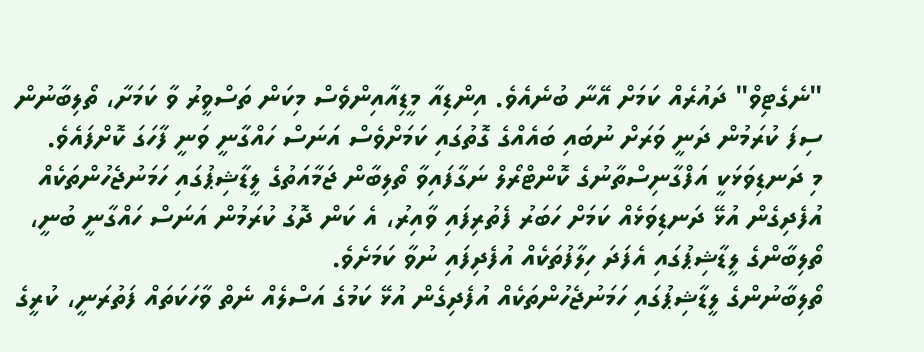"ނެގެޓިވް" ދައުރެއް ކަމަށް އޭނާ ބުނެއެވެ. އިންޑިއާ މީޑިއާއިންވެސް މިކަން ތަސްވީރު ވާ ކަމަށާ، ތޯލިބާނުން ސިފަ ކުރަމުން ދަނީ ވަރަށް ނުބައި ބައެއްގެ ގޮތުގައި ކަމަށްވެސް އަނަސް ހައްގާނީ ވަނީ ފާހަގަ ކޮށްފައެވެ.
މި ދަނޑިވަޅަކީ އަފްގާނިސްތާނުގެ ކޮންޓްރޯލް ނަގާފައިވާ ތޯލިބާން ޖަމާއަތުގެ ލީޑާޝިޕުގައި ހަމަނުޖެހުންތަކެއް އުފެދިގެން އުޅޭ ދަނޑިވަޅެއް ކަމަށް ހަބަރު ފެތުރިފައި ވާއިރު، އެ ކަން ދޮގު ކުރަމުން އަނަސް ހައްގާނީ ބުނީ، ތޯލިބާންގެ ލީޑާޝިޕުގައި އެފަދަ ހިލާފުތަކެއް އުފެދިފައި ނުވާ ކަމަށެވެ.
ތޯލިބާނުންގެ ލީޑާޝިޕުގައި ހަމަނުޖެހުންތަކެއް އުފެދިގެން އުޅޭ ކަމުގެ އަސްލެއް ނެތް ވާހަކަތައް ފަތުރަނީ، ކުރީގެ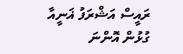ރައީސް އަޝްރަފު ޣަނީއާ ގުޅުން އޮންނަ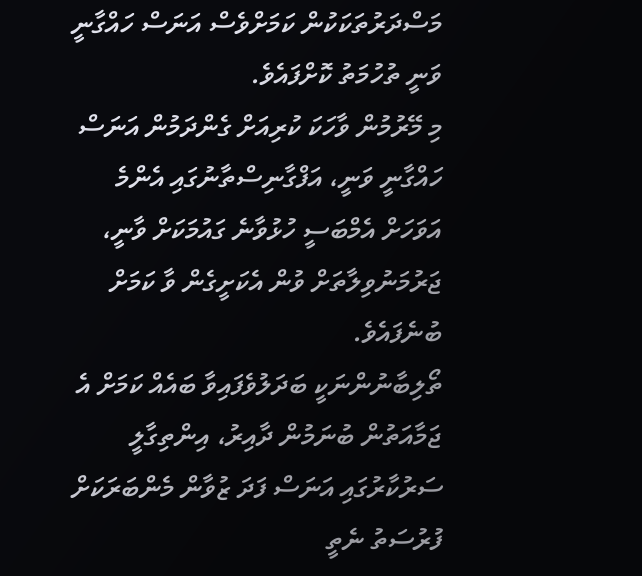މަސްދަރުތަކަކުން ކަމަށްވެސް އަނަސް ހައްގާނީ ވަނީ ތުހުމަތު ކޮށްފައެވެ.
މި މޭރުމުން ވާހަކަ ކުރިއަށް ގެންދަމުން އަނަސް ހައްގާނީ ވަނީ، އަފްގާނިސްތާނުގައި އެންމެ އަވަހަށް އެމްބަސީ ހުޅުވާނެ ގައުމަކަށް ވާނީ، ޖަރުމަނުވިލާތަށް ވުން އެކަށީގެން ވާ ކަމަށް ބުނެފައެވެ.
ތޯލިބާނުންނަކީ ބަދަލުވެފައިވާ ބައެއް ކަމަށް އެ ޖަމާއަތުން ބުނަމުން ދާއިރު، އިންތިގާލީ ސަރުކާރުގައި އަނަސް ފަދަ ޒުވާން މެންބަރަކަށް ފުރުސަތު ނެތީ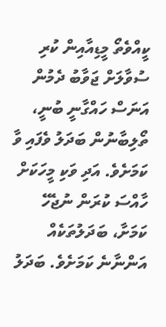ކީއްވެތޯ މީޑިއާއިން ކުރި ސުވާލަށް ޖަވާބު ދެމުން އަނަސް ހައްގާނީ ބުނީ، ތޯލިބާނުން ބަދަލު ވެފައި ވާ ކަމަށެވެ. އަދި ވަކި މީހަކަށް ހާއްސަ ކުރަން ނުޖެހޭ ކަމަށާ، ބަދަލުތަކެއް އަންނާނެ ކަމަށެވެ. ބަދަލު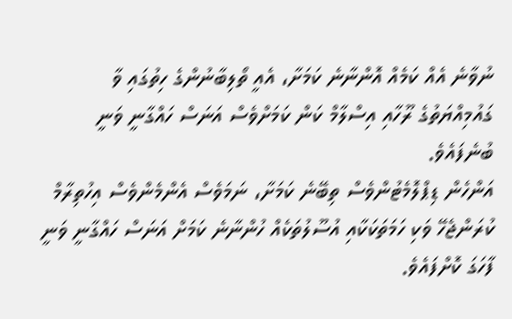ނުވާނެ އެއް ކަމެއް އޮންނާނެ ކަމަށާ، އެއީ ތޯލިބާނުންގެ ހިތުގައި ވާ ގައުމިއްޔަތުގެ ރޫހާއި އިސްލާމް ކަން ކަމަށްވެސް އަނަސް ހައްގާނީ ވަނީ ބުނެފައެވެ.
އަންހެން ޑިޕްލޮމެޓުންވެސް ތިބޭނެ ކަމަށާ، ނަމަވެސް އެންމެންވެސް އިހުތިރާމް ކުރަންޖެހޭ ވަކި ހަމަތަކަކާއި އުސޫލުތަކެއް ހުންނާނެ ކަމަށް އަނަސް ހައްގާނީ ވަނީ ފާހަގަ ކޮށްފައެވެ.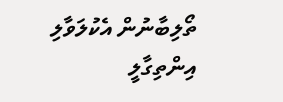ތޯލިބާނުން އެކުލަވާލި އިންތިގާލީ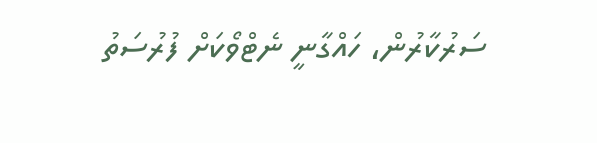ސަރުކާރުން، ހައްގާނީ ނެޓްވޯކަށް ފުރުސަތު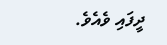ދީފައި ވެއެވެ.